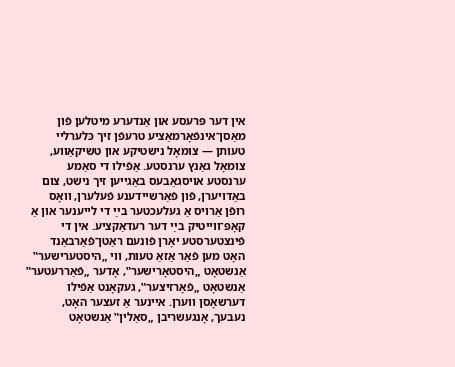אין דער פּרעסע און אַנדערע מיטלען פֿון מאַסן־אינפֿאָרמאַציע טרעפֿן זיך כּלערליי טעותן — צומאָל נישטיקע און טשיקאַווע, צומאָל גאַנץ ערנסטע. אַפֿילו די סאַמע ערנסטע אויסגאַבעס באַגייען זיך נישט, צום באַדויערן, פֿון פֿאַרשיידענע פֿעלערן, וואָס רופֿן אַרויס אַ געלעכטער בײַ די לייענער און אַ קאָפּ־ווייטיק בײַ דער רעדאַקציע. אין די פֿינצטערסטע יאָרן פֿונעם ראַטן־פֿאַרבאַנד האָט מען פֿאַר אַזאַ טעות, ווי „היסטערישער‟ אַנשטאָט „היסטאָרישער‟, אָדער „פֿאַררעטער‟ אַנשטאָט „פֿאָרזיצער‟, געקאָנט אַפֿילו דערשאָסן ווערן. איינער אַ זעצער האָט, נעבעך, אָנגעשריבן „סאַלין‟ אַנשטאָט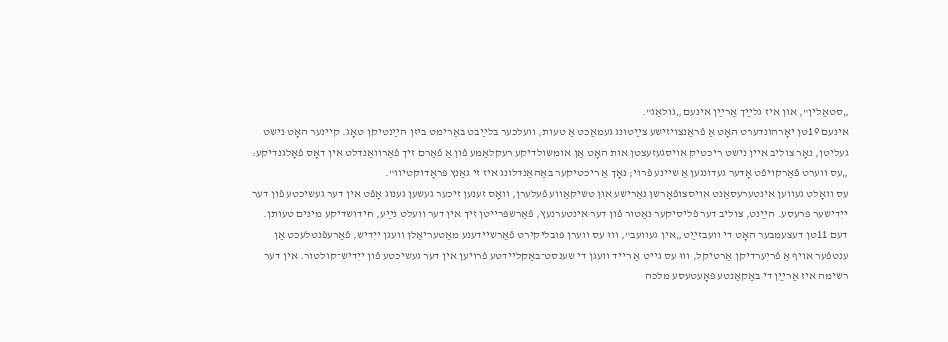„סטאַלין‟, און איז גלײַך אַרײַן אינעם „גולאַג‟.
אינעם 19טן יאָרהונדערט האָט אַ פֿראַנצויזישע צײַטונג געמאַכט אַ טעות, וועלכער בלײַבט באַרימט ביזן הײַנטיקן טאָג. קיינער האָט נישט געליטן, נאָר צוליב איין נישט ריכטיק אויסגעזעצטן אות האָט אַן אומשולדיקע רעקלאַמע פֿון אַ פֿאַרם זיך פֿאַרוואַנדלט אין דאָס פֿאָלגנדיקע: „עס ווערט פֿאַרקויפֿט אָדער געדונגען אַ שיינע פֿרוי; נאָך אַ ריכטיקער באַהאַנדלונג איז זי גאַנץ פּראָדוקטיוו‟.
עס וואָלט געווען אינטערעסאַנט אויסצופֿאָרשן נאַרישע און טשיקאַווע פֿעלערן, וואָס זענען זיכער געשען גענוג אָפֿט אין דער געשיכטע פֿון דער ייִדישער פּרעסע. הײַנט, צוליב דער פֿליסיקער נאַטור פֿון דער אינטערנעץ, פֿאַרשפּרייטן זיך אין דער וועלט נײַע, חידושדיקע מינים טעותן.
דעם 11טן דעצעמבער האָט די וועבזײַט „אין געוועב‟, וווּ עס ווערן פּובליקירט פֿאַרשיידענע מאַטעריאַלן וועגן ייִדיש, פֿאַרעפֿנטלעכט אַן ענטפֿער אויף אַ פֿריִערדיקן אַרטיקל, וווּ עס גייט אַ רייד וועגן די שענסט־באַקליידטע פֿרויען אין דער געשיכטע פֿון ייִדיש־קולטור. אין דער רשימה איז אַרײַן די באַקאַנטע פּאָעטעסע מלכּה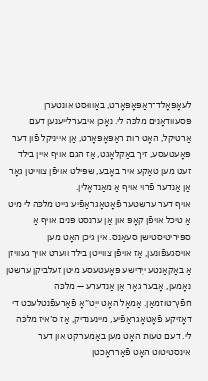לעאָפּאָלד־ראַפּאָפּאָרט, באַוווּסט אונטערן פּסעוודאָנים מלכּה לי. נאָכן איבערלייענען דעם אַרטיקל, האָט רות ראַפּאָפּאָרט, אַן אייניקל פֿון דער פּאָעטעסע, זיך באַקלאָגט, אַז הגם אויף איין בילד זעט מען טאַקע איר באָבע, שפּילט אויפֿן צווייטן גאָר אַן אַנדער פֿרוי אויף אַ מאַנדאָלין.
אויף דער ערשטער פֿאָטאָגראַפֿיע גייט מלכּה לי מיט אַ טיכל אויפֿן קאָפּ און אַן ערנסט פּנים אויף אַ ספּיריטיסטישן סעאַנס. אין גיכן האָט מען אויסגעפֿונען, אַז אויפֿן צווייטן בילד ווערט אויך געוויזן אַ באַקאַנטע ייִדישע פּאָעטעסע מיטן זעלביקן ערשטן נאָמען, אָבער גאָר אַן אַנדערע — מלכּה חפֿץ־טוזמאַן. אַמאָל האָט ייִט״אָ פֿאַרעפֿנטלעכט די דאָזיקע פֿאָטאָגראַפֿיע, מיינענדיק, אַז ס׳איז מלכּה לי. דעם טעות האָט מען באַמערקט און דער אינסטיטוט האָט פֿאַרראָכטן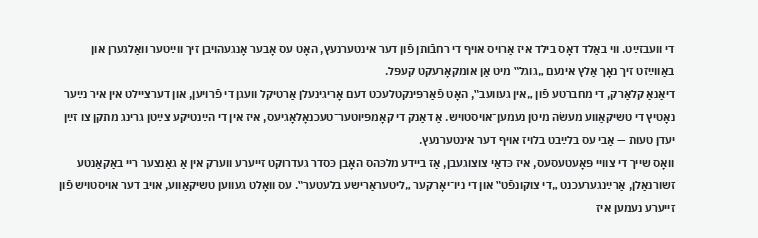די וועבזײַט. ווי באַלד דאָס בילד איז אַרויס אויף די רחבֿותן פֿון דער אינטערנעץ, האָט עס אָבער אָנגעהויבן זיך ווײַטער וואַלגערן און באַווײַזט זיך נאָך אַלץ אינעם „גוגל‟ מיט אַן אומקאָרעקט קעפּל.
דיאַנאַ קלאַרק, די מחברטע פֿון „אין געוועב‟, האָט פֿאַרפּינקטלעכט דעם אָריגינעלן אַרטיקל וועגן די פֿרויען, און דערציילט אין איר נײַער נאָטיץ די טשיקאַווע מעשׂה מיטן נעמען־אויסטויש. אַ דאַנק די קאָמפּיוטער־טעכנאָלאָגיעס, איז אין די הײַנטיקע צײַטן גרינג מתקן צו זײַן יעדן טעות — אַבי עס בלײַבט בלויז אויף דער אינטערנעץ.
וואָס שייך די צוויי פּאָעטעסעס, איז כּדאַי צוצוגעבן, אַז ביידע מלכּהס האָבן כּסדר געדרוקט זייערע ווערק אין אַ גאַנצער ריי באַקאַנטע זשורנאַלן, אַרײַנגערעכנט „די צוקונפֿט‟ און די ניו־יאָרקער „ליטעראַרישע בלעטער‟. עס וואָלט געווען טשיקאַווע, אויב דער אויסטויש פֿון זייערע נעמען איז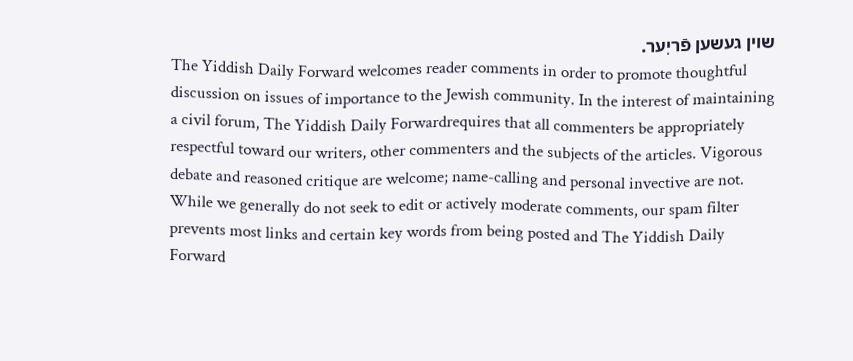שוין געשען פֿריִער.
The Yiddish Daily Forward welcomes reader comments in order to promote thoughtful discussion on issues of importance to the Jewish community. In the interest of maintaining a civil forum, The Yiddish Daily Forwardrequires that all commenters be appropriately respectful toward our writers, other commenters and the subjects of the articles. Vigorous debate and reasoned critique are welcome; name-calling and personal invective are not. While we generally do not seek to edit or actively moderate comments, our spam filter prevents most links and certain key words from being posted and The Yiddish Daily Forward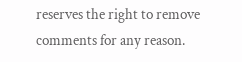reserves the right to remove comments for any reason.